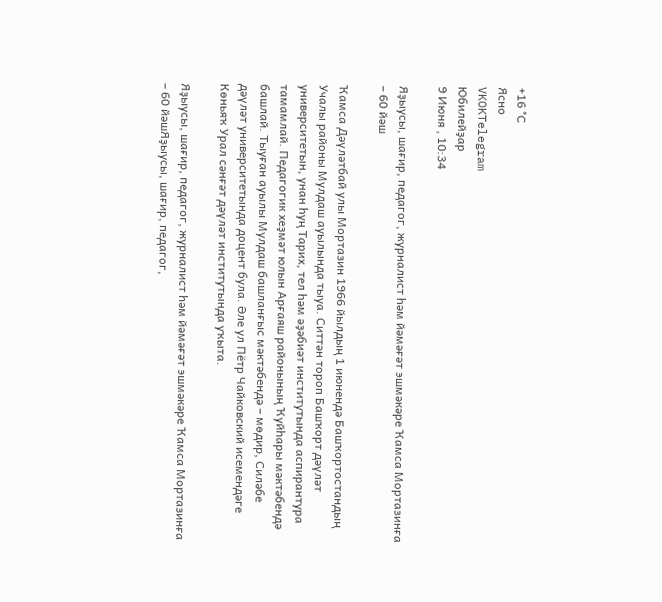+16 °С
Ясно
VKOKTelegram
Юбилейҙар
9 Июня , 10:34

Яҙыусы, шағир, педагог, журналист һәм йәмәғәт эшмәкәре Ҡамса Мортазинға – 60 йәш

Ҡамса Дәүләтбай улы Мортазин 1966 йылдың 1 июнендә Башҡортостандың Учалы районы Мулдаш ауылында тыуа. Ситтән тороп Башҡорт дәүләт университетын, унан һуң Тарих, тел һәм әҙәбиәт институтында аспирантура тамамлай. Педагогик хеҙмәт юлын Арғаяш районының Ҡуйһары мәктәбендә башлай. Тыуған ауылы Мулдаш башланғыс мәктәбендә – мөдир, Силәбе дәүләт университетында доцент була. Әле ул Пётр Чайковский исемендәге Көньяҡ Урал сәнғәт дәүләт институтында уҡыта.

Яҙыусы, шағир, педагог, журналист һәм йәмәғәт эшмәкәре Ҡамса Мортазинға – 60 йәшЯҙыусы, шағир, педагог,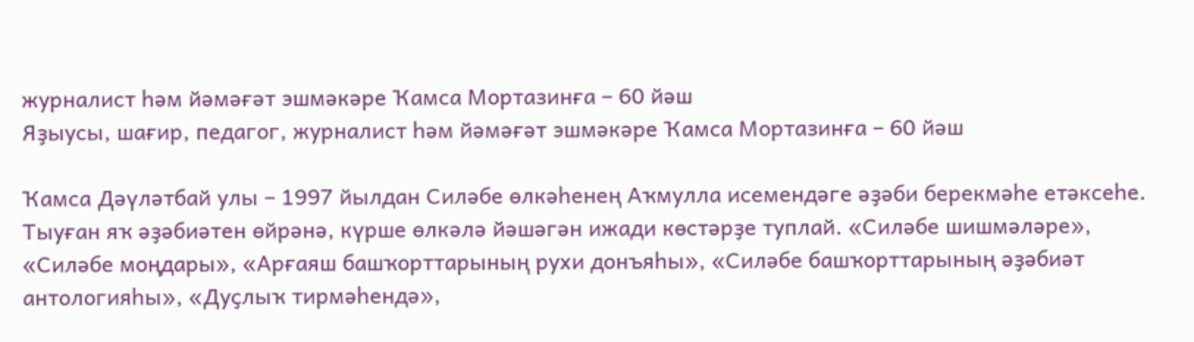журналист һәм йәмәғәт эшмәкәре Ҡамса Мортазинға – 60 йәш
Яҙыусы, шағир, педагог, журналист һәм йәмәғәт эшмәкәре Ҡамса Мортазинға – 60 йәш

Ҡамса Дәүләтбай улы – 1997 йылдан Силәбе өлкәһенең Аҡмулла исемендәге әҙәби берекмәһе етәксеһе. Тыуған яҡ әҙәбиәтен өйрәнә, күрше өлкәлә йәшәгән ижади көстәрҙе туплай. «Силәбе шишмәләре», «Силәбе моңдары», «Арғаяш башҡорттарының рухи донъяһы», «Силәбе башҡорттарының әҙәбиәт антологияһы», «Дуҫлыҡ тирмәһендә»,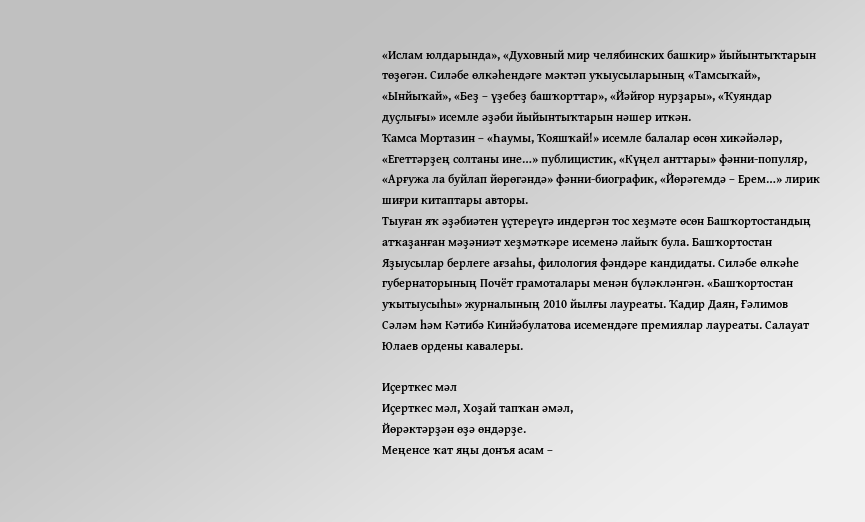«Ислам юлдарында», «Духовный мир челябинских башкир» йыйынтыҡтарын төҙөгән. Силәбе өлкәһендәге мәктәп уҡыусыларының «Тамсыҡай», «Ынйыҡай», «Беҙ – үҙебеҙ башҡорттар», «Йәйғор нурҙары», «Ҡуяндар дуҫлығы» исемле әҙәби йыйынтыҡтарын нәшер иткән.
Ҡамса Мортазин – «Һаумы, Ҡояшҡай!» исемле балалар өсөн хикәйәләр, «Егеттәрҙең солтаны ине…» публицистик, «Күңел анттары» фәнни-популяр, «Арғужа ла буйлап йөрөгәндә» фәнни-биографик, «Йөрәгемдә – Ерем…» лирик шиғри китаптары авторы.
Тыуған яҡ әҙәбиәтен үҫтереүгә индергән тос хеҙмәте өсөн Башҡортостандың атҡаҙанған мәҙәниәт хеҙмәткәре исеменә лайыҡ була. Башҡортостан Яҙыусылар берлеге ағзаһы, филология фәндәре кандидаты. Силәбе өлкәһе губернаторының Почёт грамоталары менән бүләкләнгән. «Башҡортостан уҡытыусыһы» журналының 2010 йылғы лауреаты. Ҡадир Даян, Ғәлимов Сәләм һәм Кәтибә Кинйәбулатова исемендәге премиялар лауреаты. Салауат Юлаев ордены кавалеры.

Иҫерткес мәл
Иҫерткес мәл, Хоҙай тапҡан әмәл,
Йөрәктәрҙән өҙә өндәрҙе.
Меңенсе ҡат яңы донъя асам –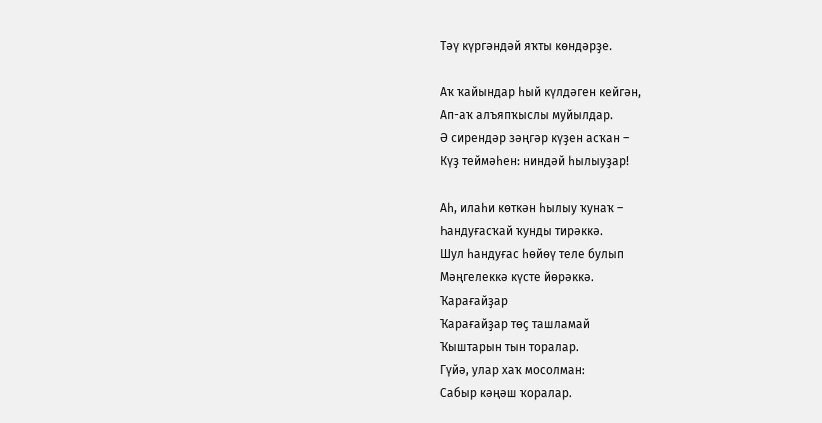Тәү күргәндәй яҡты көндәрҙе.

Аҡ ҡайындар һый күлдәген кейгән,
Ап-аҡ алъяпҡыслы муйылдар.
Ә сирендәр зәңгәр күҙен асҡан –
Күҙ теймәһен: ниндәй һылыуҙар!

Аһ, илаһи көткән һылыу ҡунаҡ –
Һандуғасҡай ҡунды тирәккә.
Шул һандуғас һөйөү теле булып
Мәңгелеккә күсте йөрәккә.
Ҡарағайҙар
Ҡарағайҙар төҫ ташламай
Ҡыштарын тын торалар.
Гүйә, улар хаҡ мосолман:
Сабыр кәңәш ҡоралар.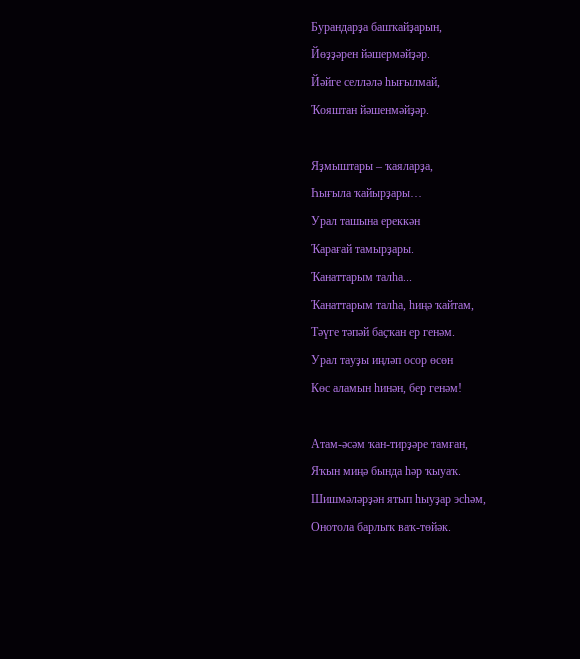Бурандарҙа башҡайҙарын,
Йөҙҙәрен йәшермәйҙәр.
Йәйге селләлә һығылмай,
Ҡояштан йәшенмәйҙәр.

Яҙмыштары – ҡаяларҙа,
Һығыла ҡайырҙары…
Урал ташына ереккән
Ҡарағай тамырҙары.
Ҡанаттарым талһа...
Ҡанаттарым талһа, һиңә ҡайтам,
Тәүге тәпәй баҫҡан ер генәм.
Урал тауҙы иңләп осор өсөн
Көс аламын һинән, бер генәм!

Атам-әсәм ҡан-тирҙәре тамған,
Яҡын миңә бында һәр ҡыуаҡ.
Шишмәләрҙән ятып һыуҙар эсһәм,
Онотола барлыҡ ваҡ-төйәк.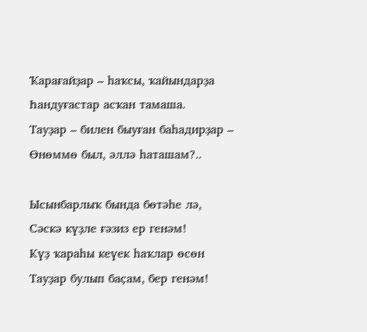Ҡарағайҙар – һаҡсы, ҡайындарҙа
Һандуғастар асҡан тамаша.
Тауҙар – билен быуған баһадирҙар –
Өнөммө был, әллә һаташам?..

Ысынбарлыҡ бында бөтәһе лә,
Сәскә күҙле ғәзиз ер генәм!
Күҙ ҡараһы кеүек һаҡлар өсөн
Тауҙар булып баҫам, бер генәм!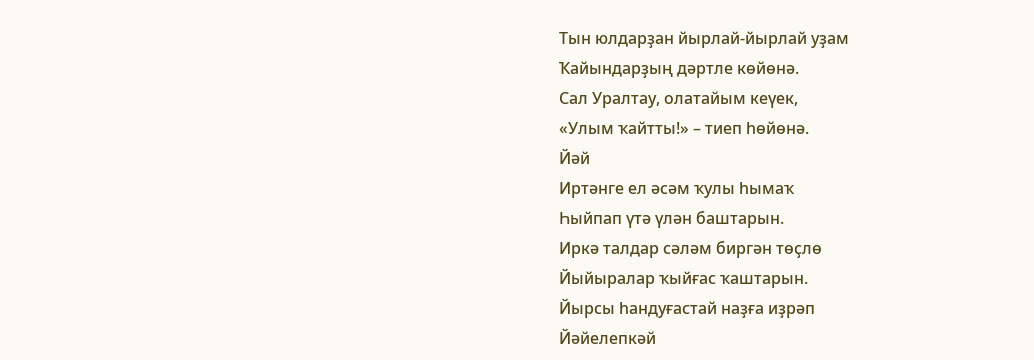Тын юлдарҙан йырлай-йырлай уҙам
Ҡайындарҙың дәртле көйөнә.
Сал Уралтау, олатайым кеүек,
«Улым ҡайтты!» – тиеп һөйөнә.
Йәй
Иртәнге ел әсәм ҡулы һымаҡ
Һыйпап үтә үлән баштарын.
Иркә талдар сәләм биргән төҫлө
Йыйыралар ҡыйғас ҡаштарын.
Йырсы һандуғастай наҙға иҙрәп
Йәйелепкәй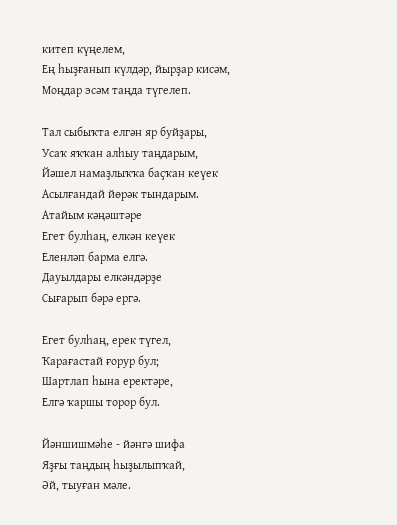китеп күңелем,
Ең һыҙғанып күлдәр, йырҙар кисәм,
Моңдар эсәм таңда түгелеп.

Тал сыбыҡта елгән яр буйҙары,
Усаҡ яҡҡан алһыу таңдарым,
Йәшел намаҙлыҡҡа баҫҡан кеүек
Асылғандай йөрәк тындарым.
Атайым кәңәштәре
Егет булһаң, елкән кеүек
Еленләп барма елгә.
Дауылдары елкәндәрҙе
Сығарып бәрә ергә.

Егет булһаң, ерек түгел,
Ҡарағастай ғорур бул;
Шартлап һына еректәре,
Елгә ҡаршы торор бул.

Йәншишмәһе - йәнгә шифа
Яҙғы таңдың һыҙылыпҡай,
Әй, тыуған мәле.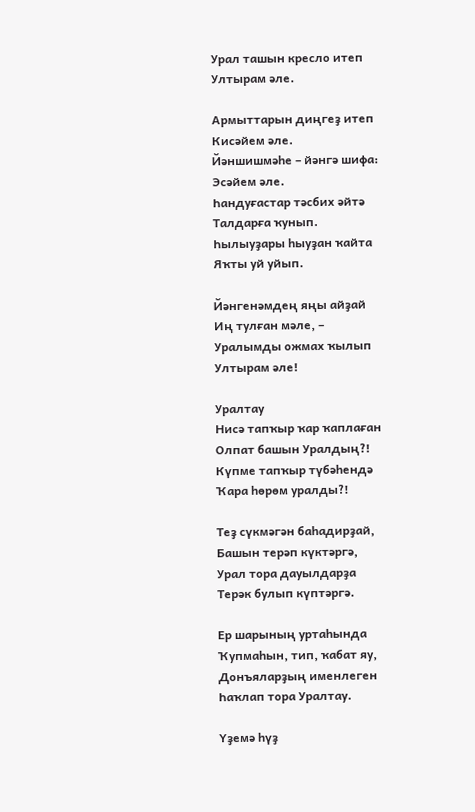Урал ташын кресло итеп
Ултырам әле.

Армыттарын диңгеҙ итеп
Кисәйем әле.
Йәншишмәһе – йәнгә шифа:
Эсәйем әле.
Һандуғастар тәсбих әйтә
Талдарға ҡунып.
Һылыуҙары һыуҙан ҡайта
Яҡты уй уйып.

Йәнгенәмдең яңы айҙай
Иң тулған мәле, –
Уралымды ожмах ҡылып
Ултырам әле!

Уралтау
Нисә тапҡыр ҡар ҡаплаған
Олпат башын Уралдың?!
Күпме тапҡыр түбәһендә
Ҡара һөрөм уралды?!

Теҙ сүкмәгән баһадирҙай,
Башын терәп күктәргә,
Урал тора дауылдарҙа
Терәк булып күптәргә.

Ер шарының уртаһында
Ҡупмаһын, тип, ҡабат яу,
Донъяларҙың именлеген
Һаҡлап тора Уралтау.

Үҙемә һүҙ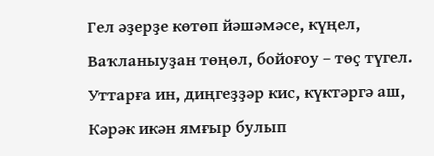Гел әҙерҙе көтөп йәшәмәсе, күңел,
Ваҡланыуҙан төңөл, бойоғоу – төҫ түгел.
Уттарға ин, диңгеҙҙәр кис, күктәргә аш,
Кәрәк икән ямғыр булып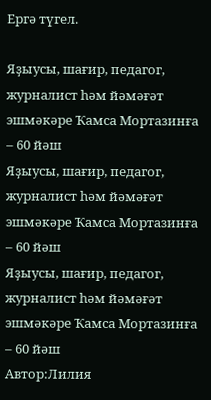Ергә түгел.

Яҙыусы, шағир, педагог, журналист һәм йәмәғәт эшмәкәре Ҡамса Мортазинға – 60 йәш
Яҙыусы, шағир, педагог, журналист һәм йәмәғәт эшмәкәре Ҡамса Мортазинға – 60 йәш
Яҙыусы, шағир, педагог, журналист һәм йәмәғәт эшмәкәре Ҡамса Мортазинға – 60 йәш
Автор:Лилия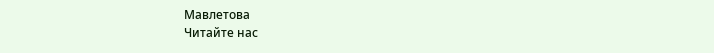Мавлетова
Читайте нас